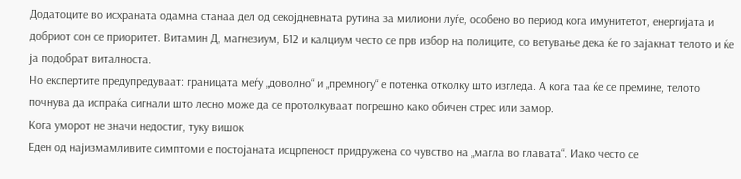Додатоците во исхраната одамна станаа дел од секојдневната рутина за милиони луѓе, особено во период кога имунитетот, енергијата и добриот сон се приоритет. Витамин Д, магнезиум, Б12 и калциум често се прв избор на полиците, со ветување дека ќе го зајакнат телото и ќе ја подобрат виталноста.
Но експертите предупредуваат: границата меѓу „доволно“ и „премногу“ е потенка отколку што изгледа. А кога таа ќе се премине, телото почнува да испраќа сигнали што лесно може да се протолкуваат погрешно како обичен стрес или замор.
Кога уморот не значи недостиг, туку вишок
Еден од најизмамливите симптоми е постојаната исцрпеност придружена со чувство на „магла во главата“. Иако често се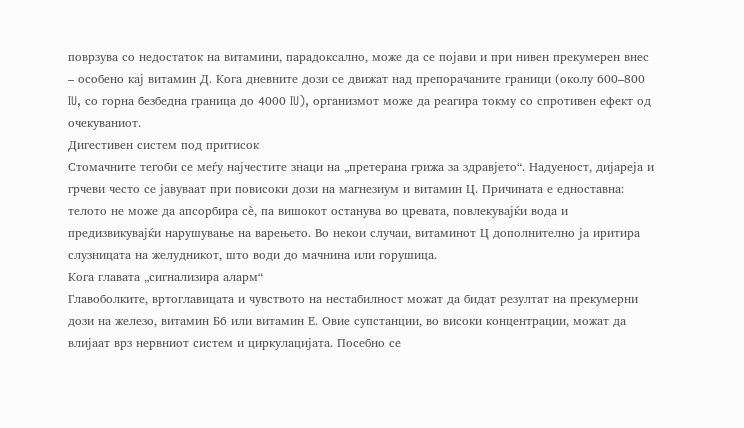поврзува со недостаток на витамини, парадоксално, може да се појави и при нивен прекумерен внес – особено кај витамин Д. Кога дневните дози се движат над препорачаните граници (околу 600–800 IU, со горна безбедна граница до 4000 IU), организмот може да реагира токму со спротивен ефект од очекуваниот.
Дигестивен систем под притисок
Стомачните тегоби се меѓу најчестите знаци на „претерана грижа за здравјето“. Надуеност, дијареја и грчеви често се јавуваат при повисоки дози на магнезиум и витамин Ц. Причината е едноставна: телото не може да апсорбира сè, па вишокот останува во цревата, повлекувајќи вода и предизвикувајќи нарушување на варењето. Во некои случаи, витаминот Ц дополнително ја иритира слузницата на желудникот, што води до мачнина или горушица.
Кога главата „сигнализира аларм“
Главоболките, вртоглавицата и чувството на нестабилност можат да бидат резултат на прекумерни дози на железо, витамин Б6 или витамин Е. Овие супстанции, во високи концентрации, можат да влијаат врз нервниот систем и циркулацијата. Посебно се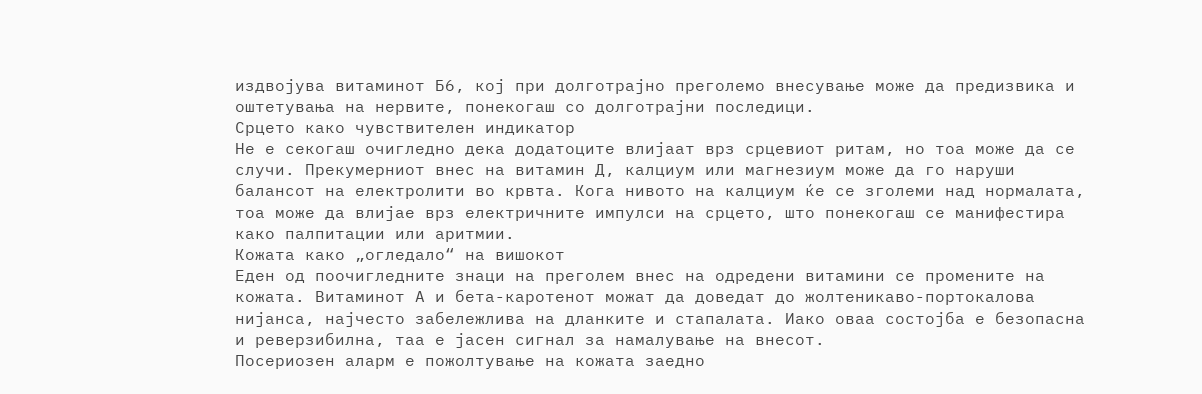издвојува витаминот Б6, кој при долготрајно преголемо внесување може да предизвика и оштетувања на нервите, понекогаш со долготрајни последици.
Срцето како чувствителен индикатор
Не е секогаш очигледно дека додатоците влијаат врз срцевиот ритам, но тоа може да се случи. Прекумерниот внес на витамин Д, калциум или магнезиум може да го наруши балансот на електролити во крвта. Кога нивото на калциум ќе се зголеми над нормалата, тоа може да влијае врз електричните импулси на срцето, што понекогаш се манифестира како палпитации или аритмии.
Кожата како „огледало“ на вишокот
Еден од поочигледните знаци на преголем внес на одредени витамини се промените на кожата. Витаминот А и бета-каротенот можат да доведат до жолтеникаво-портокалова нијанса, најчесто забележлива на дланките и стапалата. Иако оваа состојба е безопасна и реверзибилна, таа е јасен сигнал за намалување на внесот.
Посериозен аларм е пожолтување на кожата заедно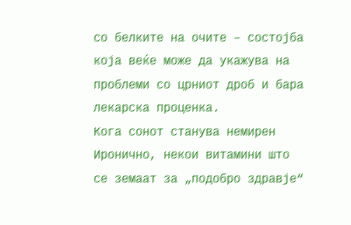со белките на очите – состојба која веќе може да укажува на проблеми со црниот дроб и бара лекарска проценка.
Кога сонот станува немирен
Иронично, некои витамини што се земаат за „подобро здравје“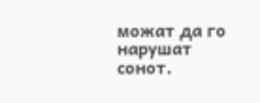можат да го нарушат сонот.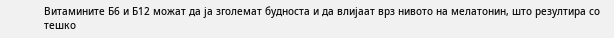Витамините Б6 и Б12 можат да ја зголемат будноста и да влијаат врз нивото на мелатонин, што резултира со тешко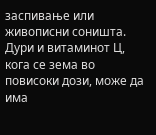заспивање или живописни соништа. Дури и витаминот Ц, кога се зема во повисоки дози, може да има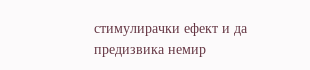стимулирачки ефект и да предизвика немир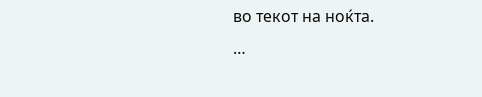во текот на ноќта.
…